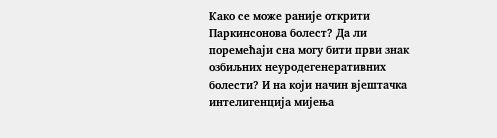Како се може раније открити Паркинсонова болест? Да ли поремећаји сна могу бити први знак озбиљних неуродегенеративних болести? И на који начин вјештачка интелигенција мијења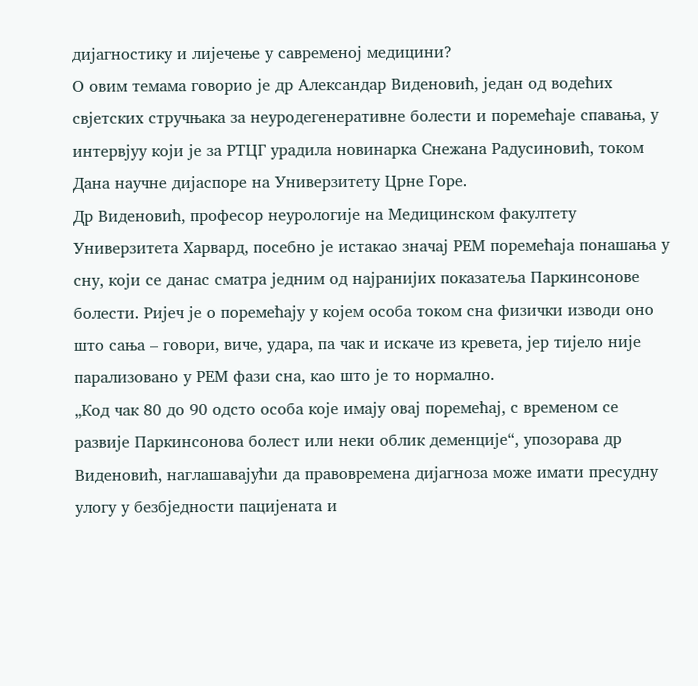дијагностику и лијечење у савременој медицини?
О овим темама говорио је др Александар Виденовић, један од водећих свјетских стручњака за неуродегенеративне болести и поремећаје спавања, у интервјуу који је за РТЦГ урадила новинарка Снежана Радусиновић, током Дана научне дијаспоре на Универзитету Црне Горе.
Др Виденовић, професор неурологије на Медицинском факултету Универзитета Харвард, посебно је истакао значај РЕМ поремећаја понашања у сну, који се данас сматра једним од најранијих показатеља Паркинсонове болести. Ријеч је о поремећају у којем особа током сна физички изводи оно што сања – говори, виче, удара, па чак и искаче из кревета, јер тијело није парализовано у РЕМ фази сна, као што је то нормално.
„Код чак 80 до 90 одсто особа које имају овај поремећај, с временом се развије Паркинсонова болест или неки облик деменције“, упозорава др Виденовић, наглашавајући да правовремена дијагноза може имати пресудну улогу у безбједности пацијената и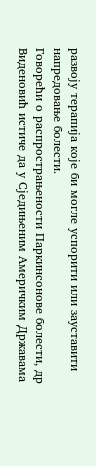развоју терапија које би могле успорити или зауставити напредовање болести.
Говорећи о распрострањености Паркинсонове болести, др Виденовић истиче да у Сједињеним Америчким Државама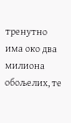тренутно има око два милиона обољелих, те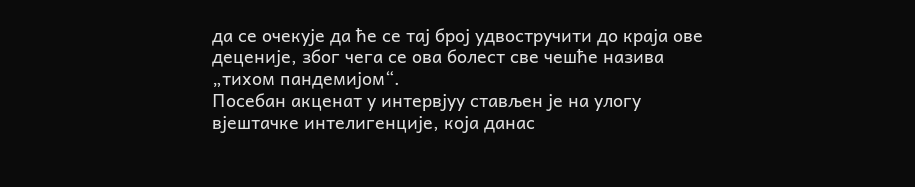да се очекује да ће се тај број удвостручити до краја ове деценије, због чега се ова болест све чешће назива „тихом пандемијом“.
Посебан акценат у интервјуу стављен је на улогу вјештачке интелигенције, која данас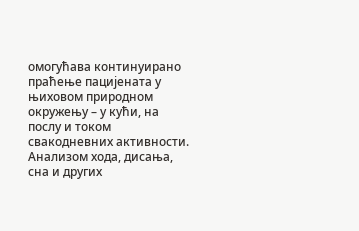омогућава континуирано праћење пацијената у њиховом природном окружењу – у кући, на послу и током свакодневних активности. Анализом хода, дисања, сна и других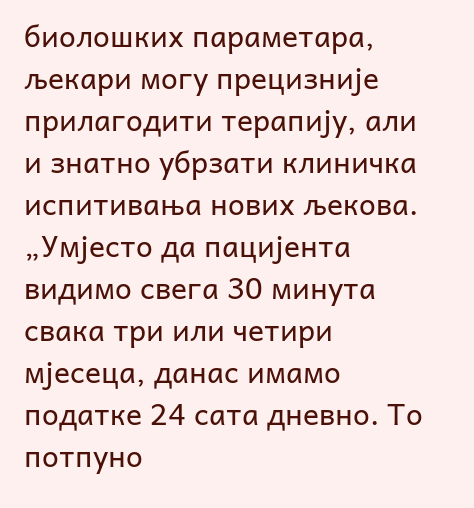биолошких параметара, љекари могу прецизније прилагодити терапију, али и знатно убрзати клиничка испитивања нових љекова.
„Умјесто да пацијента видимо свега 30 минута свака три или четири мјесеца, данас имамо податке 24 сата дневно. То потпуно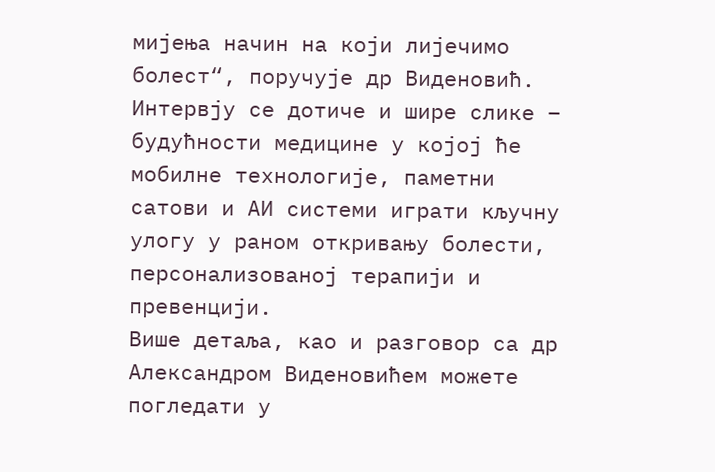мијења начин на који лијечимо болест“, поручује др Виденовић.
Интервју се дотиче и шире слике – будућности медицине у којој ће мобилне технологије, паметни сатови и АИ системи играти кључну улогу у раном откривању болести, персонализованој терапији и превенцији.
Више детаља, као и разговор са др Александром Виденовићем можете погледати у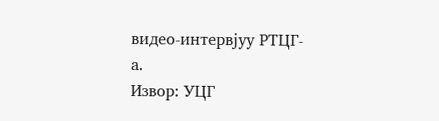видео-интервјуу РТЦГ-а.
Извор: УЦГ